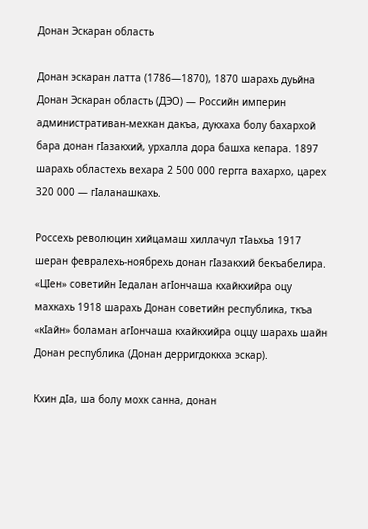Донан Эскаран область

Донан эскаран латта (1786—1870), 1870 шарахь дуьйна Донан Эскаран область (ДЭО) — Российн империн административан-мехкан дакъа, дукхаха болу бахархой бара донан гӀазакхий, урхалла дора башха кепара. 1897 шарахь областехь вехара 2 500 000 гергга вахархо, царех 320 000 — гӀаланашкахь.

Россехь революцин хийцамаш хиллачул тӀаьхьа 1917 шеран февралехь-ноябрехь донан гӀазакхий бекъабелира. «ЦӀен» советийн Ӏедалан агӀончаша кхайкхийра оцу махкахь 1918 шарахь Донан советийн республика, ткъа «кӀайн» боламан агӀончаша кхайкхийра оццу шарахь шайн Донан республика (Донан дерригдоккха эскар).

Кхин дӀа, ша болу мохк санна, донан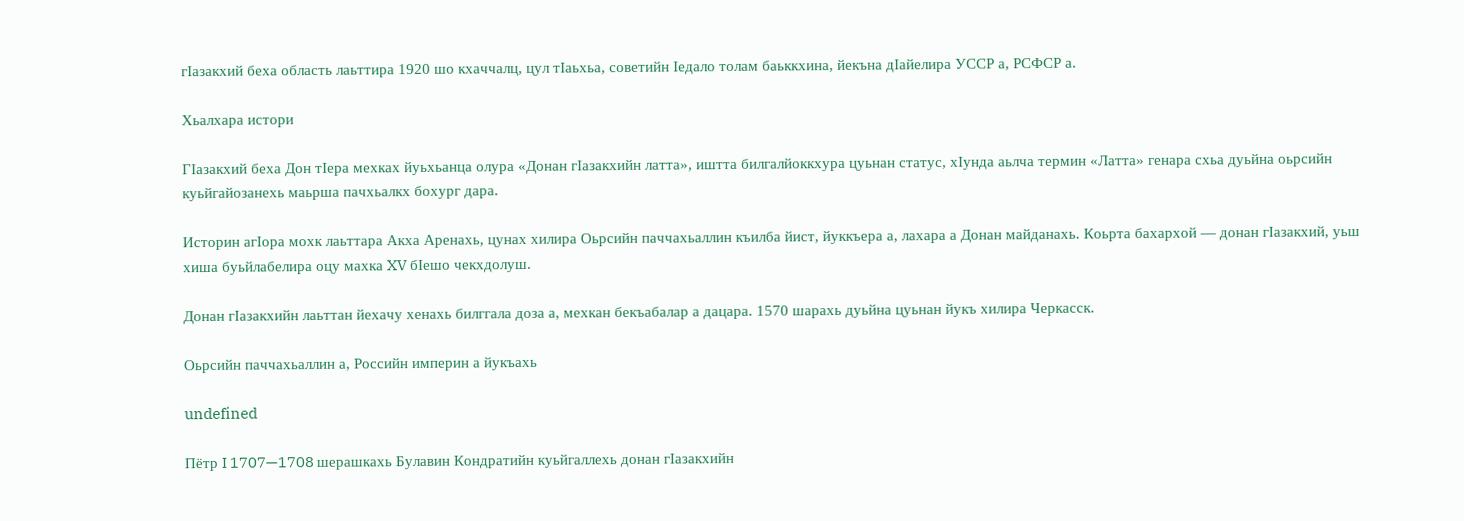гӀазакхий беха область лаьттира 1920 шо кхаччалц, цул тӀаьхьа, советийн Ӏедало толам баьккхина, йекъна дӀайелира УССР а, РСФСР а.

Хьалхара истори

ГӀазакхий беха Дон тӀера мехках йуьхьанца олура «Донан гӀазакхийн латта», иштта билгалйоккхура цуьнан статус, хӀунда аьлча термин «Латта» генара схьа дуьйна оьрсийн куьйгайозанехь маьрша пачхьалкх бохург дара.

Историн агӀора мохк лаьттара Акха Аренахь, цунах хилира Оьрсийн паччахьаллин къилба йист, йуккъера а, лахара а Донан майданахь. Коьрта бахархой — донан гӀазакхий, уьш хиша буьйлабелира оцу махка XV бӀешо чекхдолуш.

Донан гӀазакхийн лаьттан йехачу хенахь билггала доза а, мехкан бекъабалар а дацара. 1570 шарахь дуьйна цуьнан йукъ хилира Черкасск.

Оьрсийн паччахьаллин а, Российн империн а йукъахь

undefined

Пётр I 1707—1708 шерашкахь Булавин Кондратийн куьйгаллехь донан гӀазакхийн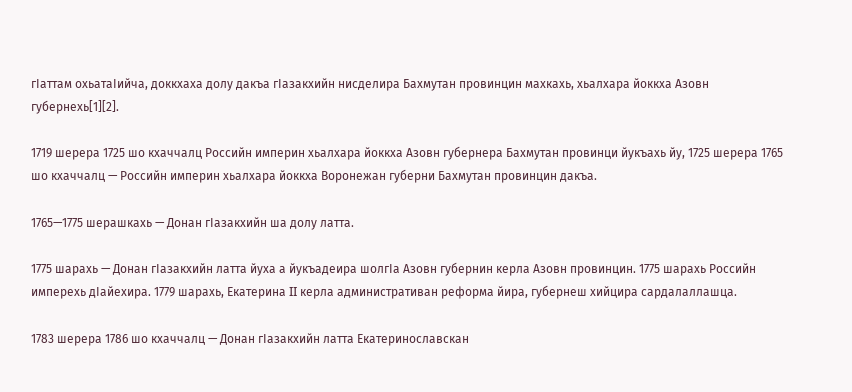гӀаттам охьатаӀийча, доккхаха долу дакъа гӀазакхийн нисделира Бахмутан провинцин махкахь, хьалхара йоккха Азовн губернехь[1][2].

1719 шерера 1725 шо кхаччалц Российн империн хьалхара йоккха Азовн губернера Бахмутан провинци йукъахь йу, 1725 шерера 1765 шо кхаччалц — Российн империн хьалхара йоккха Воронежан губерни Бахмутан провинцин дакъа.

1765—1775 шерашкахь — Донан гӀазакхийн ша долу латта.

1775 шарахь — Донан гӀазакхийн латта йуха а йукъадеира шолгӀа Азовн губернин керла Азовн провинцин. 1775 шарахь Российн имперехь дӀайехира. 1779 шарахь, Екатерина II керла административан реформа йира, губернеш хийцира сардалаллашца.

1783 шерера 1786 шо кхаччалц — Донан гӀазакхийн латта Екатеринославскан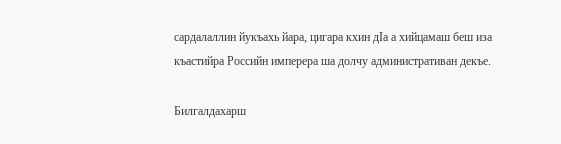сардалаллин йукъахь йара, цигара кхин дӀа а хийцамаш беш иза къастийра Российн имперера ша долчу административан декъе.

Билгалдахарш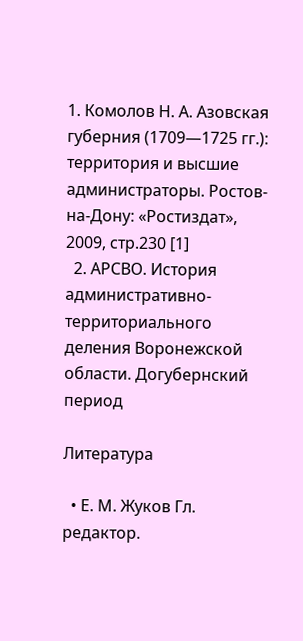1. Комолов Н. А. Азовская губерния (1709—1725 гг.): территория и высшие администраторы. Ростов-на-Дону: «Ростиздат», 2009, стр.230 [1]
  2. АРСВО. История административно-территориального деления Воронежской области. Догубернский период

Литература

  • Е. М. Жуков Гл. редактор.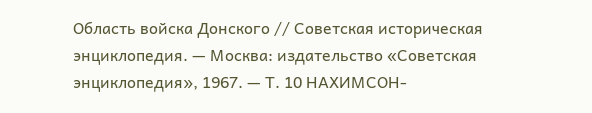Область войска Донского // Советская историческая энциклопедия. — Москва: издательство «Советская энциклопедия», 1967. — Т. 10 НАХИМСОН-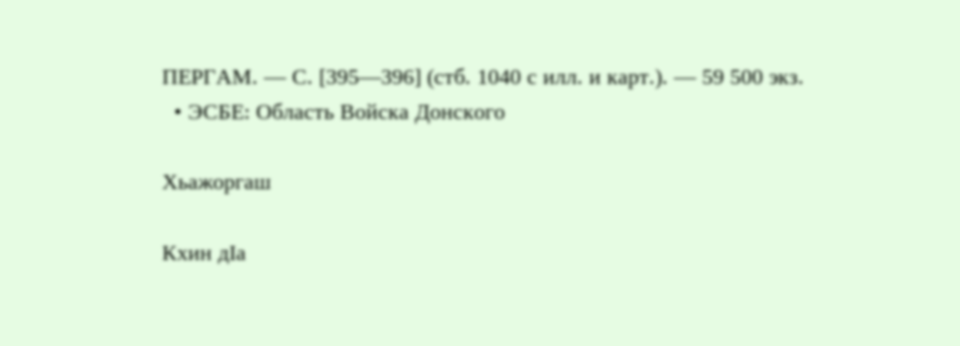ПЕРГАМ. — С. [395—396] (стб. 1040 с илл. и карт.). — 59 500 экз.
  • ЭСБЕ: Область Войска Донского

Хьажоргаш

Кхин дӀа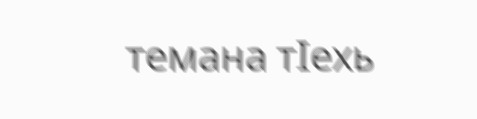темана тӀехь